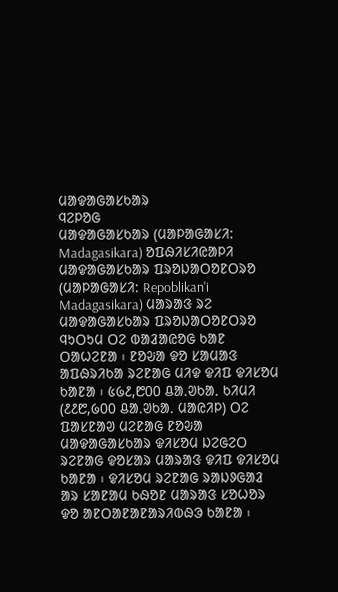ᱢᱟᱫᱟᱜᱟᱥᱠᱟᱨ
ᱧᱮᱞᱚᱜ
ᱢᱟᱫᱟᱜᱟᱥᱠᱟᱨ (ᱢᱟᱞᱟᱜᱟᱥᱤ: Madagasikara) ᱚᱯᱷᱤᱥᱤᱭᱟᱞᱤ ᱢᱟᱫᱟᱜᱟᱥᱠᱟᱨ ᱯᱨᱚᱡᱟᱛᱚᱱᱛᱨᱚ (ᱢᱟᱞᱟᱜᱟᱥᱤ: Repoblikan'i Madagasikara) ᱢᱟᱨᱟᱝ ᱨᱮ ᱢᱟᱫᱟᱜᱟᱥᱠᱟᱨ ᱯᱨᱚᱡᱟᱛᱚᱱᱛᱨᱚ ᱧᱩᱛᱩᱢ ᱛᱮ ᱵᱟᱲᱟᱭᱚᱜ ᱠᱟᱱ ᱛᱟᱦᱮᱱᱟ ᱾ ᱱᱚᱶᱟ ᱫᱚ ᱥᱟᱢᱟᱝ ᱟᱯᱷᱨᱤᱠᱟ ᱨᱮᱱᱟᱜ ᱢᱤᱫ ᱫᱤᱯ ᱫᱤᱥᱚᱢ ᱠᱟᱱᱟ ᱾ ᱕᱙᱒,᱘᱐᱐ ᱪᱟᱹᱣᱠᱟᱹ ᱠᱤᱢᱤ (᱒᱒᱘,᱙᱐᱐ ᱪᱟᱹᱣᱠᱟᱹ ᱢᱟᱭᱤᱞ) ᱛᱮ ᱯᱟᱥᱱᱟᱣ ᱢᱮᱱᱟᱜ ᱱᱚᱶᱟ ᱢᱟᱫᱟᱜᱟᱥᱠᱟᱨ ᱫᱤᱥᱚᱢ ᱡᱮᱜᱮᱛ ᱨᱮᱱᱟᱜ ᱫᱚᱥᱟᱨ ᱢᱟᱨᱟᱝ ᱫᱤᱯ ᱫᱤᱥᱚᱢ ᱠᱟᱱᱟ ᱾ ᱫᱤᱥᱚᱢ ᱨᱮᱱᱟᱜ ᱨᱟᱡᱽᱜᱟᱲ ᱟᱨ ᱥᱟᱱᱟᱢ ᱠᱷᱚᱱ ᱢᱟᱨᱟᱝ ᱥᱚᱦᱚᱨ ᱫᱚ ᱟᱱᱛᱟᱱᱟᱱᱟᱨᱤᱵᱷᱳ ᱠᱟᱱᱟ ᱾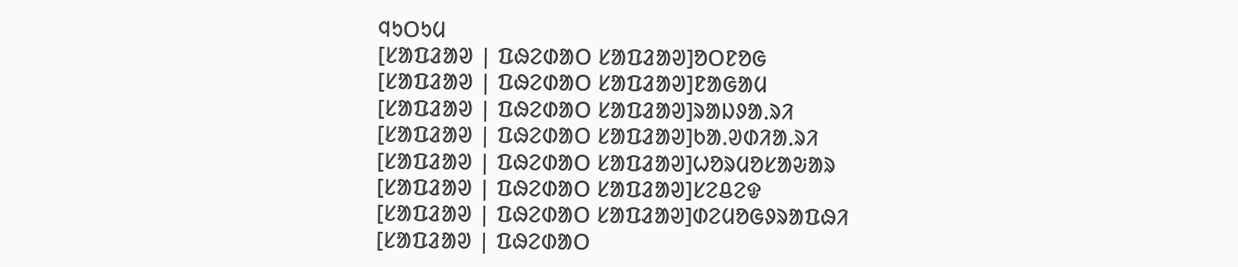ᱧᱩᱛᱩᱢ
[ᱥᱟᱯᱲᱟᱣ | ᱯᱷᱮᱰᱟᱛ ᱥᱟᱯᱲᱟᱣ]ᱚᱛᱱᱚᱜ
[ᱥᱟᱯᱲᱟᱣ | ᱯᱷᱮᱰᱟᱛ ᱥᱟᱯᱲᱟᱣ]ᱱᱟᱜᱟᱢ
[ᱥᱟᱯᱲᱟᱣ | ᱯᱷᱮᱰᱟᱛ ᱥᱟᱯᱲᱟᱣ]ᱨᱟᱡᱽᱟᱹᱨᱤ
[ᱥᱟᱯᱲᱟᱣ | ᱯᱷᱮᱰᱟᱛ ᱥᱟᱯᱲᱟᱣ]ᱠᱟᱹᱣᱰᱤᱟᱹᱨᱤ
[ᱥᱟᱯᱲᱟᱣ | ᱯᱷᱮᱰᱟᱛ ᱥᱟᱯᱲᱟᱣ]ᱦᱚᱨᱢᱚᱥᱟᱶᱟᱨ
[ᱥᱟᱯᱲᱟᱣ | ᱯᱷᱮᱰᱟᱛ ᱥᱟᱯᱲᱟᱣ]ᱥᱮᱪᱮᱫ
[ᱥᱟᱯᱲᱟᱣ | ᱯᱷᱮᱰᱟᱛ ᱥᱟᱯᱲᱟᱣ]ᱰᱮᱢᱚᱜᱽᱨᱟᱯᱷᱤ
[ᱥᱟᱯᱲᱟᱣ | ᱯᱷᱮᱰᱟᱛ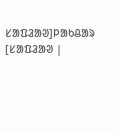ᱥᱟᱯᱲᱟᱣ]ᱞᱟᱠᱪᱟᱨ
[ᱥᱟᱯᱲᱟᱣ |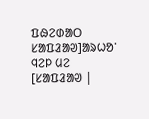ᱯᱷᱮᱰᱟᱛ ᱥᱟᱯᱲᱟᱣ]ᱟᱨᱦᱚᱸ ᱧᱮᱞ ᱢᱮ
[ᱥᱟᱯᱲᱟᱣ |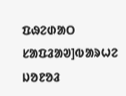ᱯᱷᱮᱰᱟᱛ ᱥᱟᱯᱲᱟᱣ]ᱵᱟᱨᱦᱮ ᱡᱚᱱᱚᱲ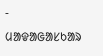- ᱢᱟᱫᱟᱜᱟᱥᱠᱟᱨ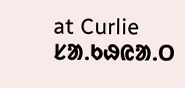at Curlie
ᱥᱟᱹᱠᱷᱭᱟᱹᱛ